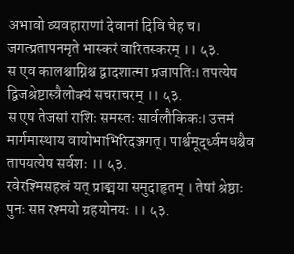अभावो व्यवहाराणां देवानां दिवि चेह च। जगत्प्रतापनमृते भास्करं वारितस्करम् ।। ५३.
स एव कालश्चाग्निश्च द्वादशात्मा प्रजापतिः। तपत्येष द्विजश्रेष्टास्त्रैलोक्यं सचराचरम् ।। ५३.
स एष तेजसां राशिः समस्तः सार्वलौकिकः। उत्तमं मार्गमास्थाय वायोभाभिरिदञ्जगत्। पार्श्वमूर्द्ध्वमधश्चैव तापयत्येष सर्वशः ।। ५३.
रवेरश्मिसहस्रं यत् प्राङ्मया समुदाहृतम् । तेषां श्रेष्ठाः पुनः सप्त रश्मयो ग्रहयोनयः ।। ५३.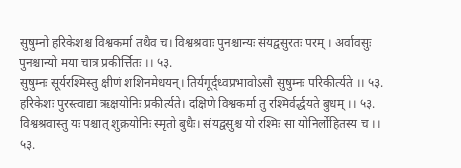सुषुम्नो हरिकेशश्च विश्वकर्मा तथैव च। विश्वश्रवाः पुनश्चान्यः संयद्वसुरतः परम् । अर्वावसुः पुनश्चान्यो मया चात्र प्रकीर्त्तितः ।। ५३.
सुषुम्नः सूर्यरश्मिस्तु क्षीणं शशिनमेधयन्। तिर्यगूर्द्ध्वप्रभावोऽसौ सुषुम्नः परिकीर्त्यते ।। ५३.
हरिकेशः पुरस्त्वाद्या ऋक्षयोनिः प्रकीर्त्यते। दक्षिणे विश्वकर्मा तु रश्मिर्वर्द्धयते बुधम् ।। ५३.
विश्वश्रवास्तु यः पश्चात् शुक्रयोनिः स्मृतो बुधैः। संयद्वसुश्च यो रश्मिः सा योनिर्लोहितस्य च ।। ५३.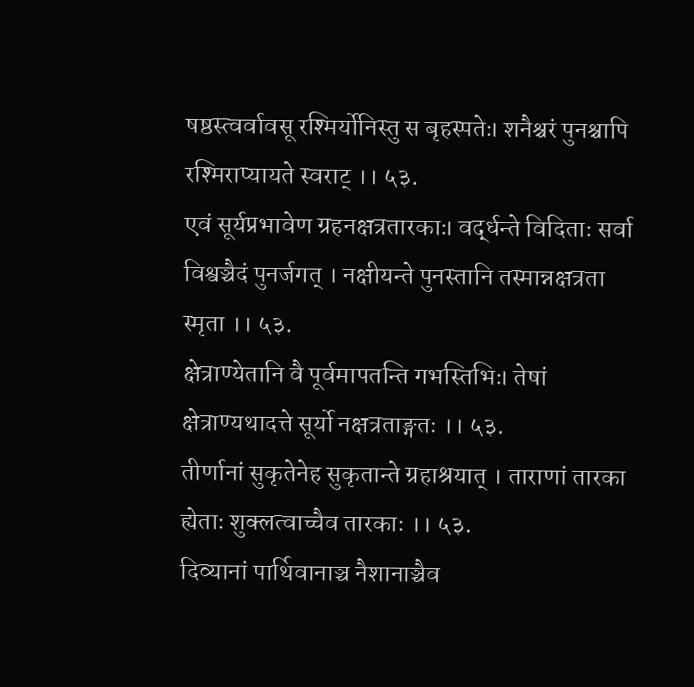षष्ठस्त्वर्वावसू रश्मिर्योनिस्तु स बृहस्पतेः। शनैश्चरं पुनश्चापि रश्मिराप्यायते स्वराट् ।। ५३.
एवं सूर्यप्रभावेण ग्रहनक्षत्रतारकाः। वर्द्धन्ते विदिताः सर्वा विश्वञ्चैदं पुनर्जगत् । नक्षीयन्ते पुनस्तानि तस्मान्नक्षत्रता स्मृता ।। ५३.
क्षेत्राण्येतानि वै पूर्वमापतन्ति गभस्तिभिः। तेषां क्षेत्राण्यथादत्ते सूर्यो नक्षत्रताङ्गतः ।। ५३.
तीर्णानां सुकृतेनेह सुकृतान्ते ग्रहाश्रयात् । ताराणां तारका ह्येताः शुक्लत्वाच्चैव तारकाः ।। ५३.
दिव्यानां पार्थिवानाञ्च नैशानाञ्चैव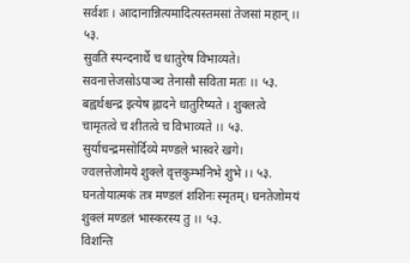सर्वशः । आदानान्नित्यमादित्यस्तमसां तेजसां महान् ।। ५३.
सुवति स्पन्दनार्थे च धातुरेष विभाव्यते। सवनात्तेजसोऽपाञ्च तेनासौ सविता मतः ।। ५३.
बह्वर्थश्चन्द्र इत्येष ह्लादने धातुरिष्यते । शुक्लत्वे चामृतत्वे च शीतत्वे च विभाव्यते ।। ५३.
सुर्याचन्द्रमसोर्दिव्ये मण्डले भास्वरे खगे। ज्वलत्तेजोमये शुक्ले वृत्तकुम्भनिभे शुभे ।। ५३.
घनतोयात्मकं तत्र मण्डलं शशिनः स्मृतम्। घनतेजोमयं शुक्लं मण्डलं भास्करस्य तु ।। ५३.
विशन्ति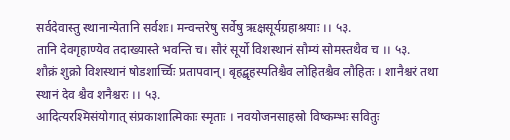सर्वदेवास्तु स्थानान्येतानि सर्वशः। मन्वन्तरेषु सर्वेषु ऋक्षसूर्यग्रहाश्रयाः ।। ५३.
तानि देवगृहाण्येव तदाख्यास्ते भवन्ति च। सौरं सूर्यो विशस्थानं सौम्यं सोमस्तथैव च ।। ५३.
शौक्रं शुक्रो विशस्थानं षोडशार्च्चिः प्रतापवान्। बृहद्बृहस्पतिश्चैव लोहितश्चैव लौहितः । शानैश्चरं तथा स्थानं देव श्चैव शनैश्चरः ।। ५३.
आदित्यरश्मिसंयोगात् संप्रकाशात्मिकाः स्मृताः । नवयोजनसाहस्रो विष्कम्भः सवितुः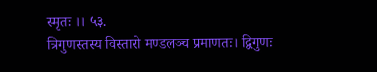स्मृतः ।। ५३.
त्रिगुणस्तस्य विस्तारो मण्डलञ्च प्रमाणतः। द्विगुणः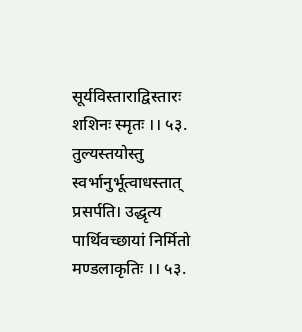सूर्यविस्ताराद्विस्तारः शशिनः स्मृतः ।। ५३.
तुल्यस्तयोस्तु स्वर्भानुर्भूत्वाधस्तात् प्रसर्पति। उद्धृत्य पार्थिवच्छायां निर्मितो मण्डलाकृतिः ।। ५३.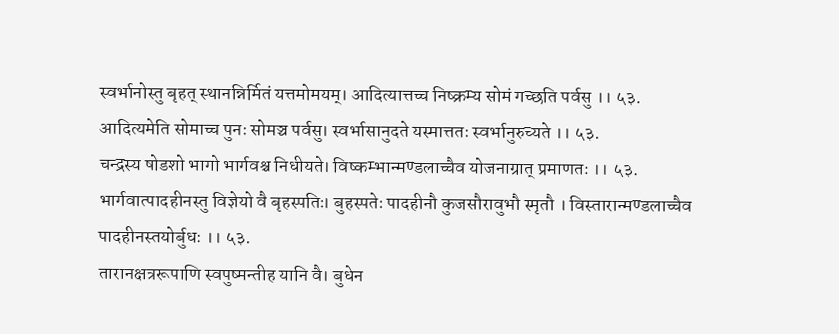स्वर्भानोस्तु बृहत् स्थानन्निर्मितं यत्तमोमयम्। आदित्यात्तच्च निष्क्रम्य सोमं गच्छति पर्वसु ।। ५३.
आदित्यमेति सोमाच्च पुनः सोमञ्च पर्वसु। स्वर्भासानुदते यस्मात्ततः स्वर्भानुरुच्यते ।। ५३.
चन्द्रस्य षोडशो भागो भार्गवश्च निधीयते। विष्कम्भान्मण्डलाच्चैव योजनाग्रात् प्रमाणतः ।। ५३.
भार्गवात्पादहीनस्तु विज्ञेयो वै बृहस्पतिः। बुहस्पतेः पादहीनौ कुजसौरावुभौ स्मृतौ । विस्तारान्मण्डलाच्चैव पादहीनस्तयोर्बुधः ।। ५३.
तारानक्षत्ररूपाणि स्वपुष्मन्तीह यानि वै। बुधेन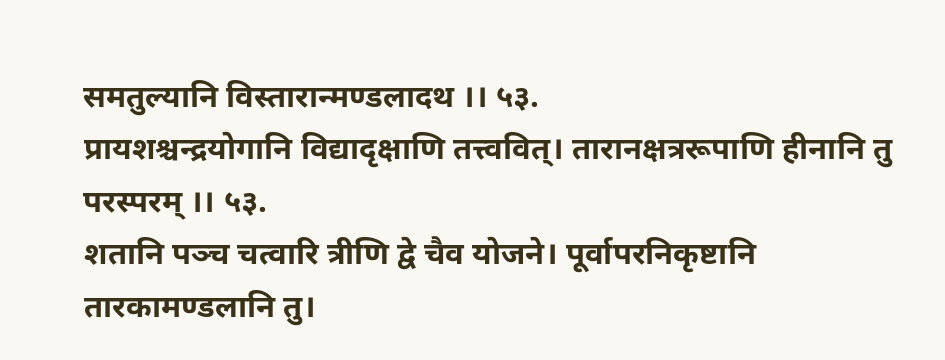समतुल्यानि विस्तारान्मण्डलादथ ।। ५३.
प्रायशश्चन्द्रयोगानि विद्यादृक्षाणि तत्त्ववित्। तारानक्षत्ररूपाणि हीनानि तु परस्परम् ।। ५३.
शतानि पञ्च चत्वारि त्रीणि द्वे चैव योजने। पूर्वापरनिकृष्टानि तारकामण्डलानि तु।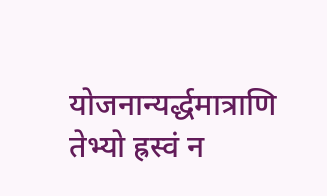योजनान्यर्द्धमात्राणि तेभ्यो ह्रस्वं न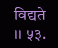विद्यते ।। ५३.